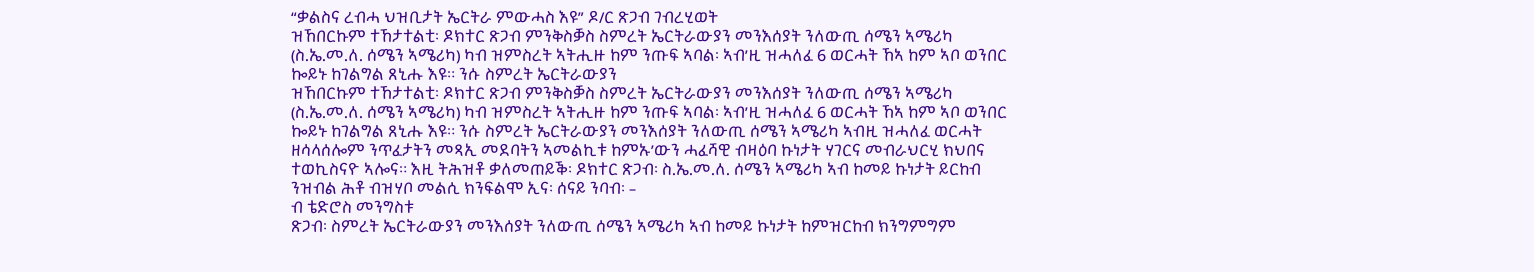“ቃልስና ረብሓ ህዝቢታት ኤርትራ ምውሓስ እዩ” ዶ/ር ጽጋብ ገብረሂወት
ዝኸበርኩም ተኸታተልቲ፡ ዶክተር ጽጋብ ምንቅስቓስ ስምረት ኤርትራውያን መንእሰያት ንለውጢ ሰሜን ኣሜሪካ (ስ.ኤ.መ.ለ. ሰሜን ኣሜሪካ) ካብ ዝምስረት ኣትሒዙ ከም ንጡፍ ኣባል፡ ኣብ’ዚ ዝሓለፈ 6 ወርሓት ኸኣ ከም ኣቦ ወንበር ኰይኑ ከገልግል ጸኒሑ እዩ። ንሱ ስምረት ኤርትራውያን
ዝኸበርኩም ተኸታተልቲ፡ ዶክተር ጽጋብ ምንቅስቓስ ስምረት ኤርትራውያን መንእሰያት ንለውጢ ሰሜን ኣሜሪካ (ስ.ኤ.መ.ለ. ሰሜን ኣሜሪካ) ካብ ዝምስረት ኣትሒዙ ከም ንጡፍ ኣባል፡ ኣብ’ዚ ዝሓለፈ 6 ወርሓት ኸኣ ከም ኣቦ ወንበር ኰይኑ ከገልግል ጸኒሑ እዩ። ንሱ ስምረት ኤርትራውያን መንእሰያት ንለውጢ ሰሜን ኣሜሪካ ኣብዚ ዝሓለፈ ወርሓት ዘሳላሰሎም ንጥፈታትን መጻኢ መደባትን ኣመልኪቱ ከምኡ’ውን ሓፈሻዊ ብዛዕባ ኩነታት ሃገርና መብራህርሂ ክህበና ተወኪስናዮ ኣሎና። እዚ ትሕዝቶ ቃለመጠይቕ፡ ዶክተር ጽጋብ፡ ስ.ኤ.መ.ለ. ሰሜን ኣሜሪካ ኣብ ከመይ ኩነታት ይርከብ ንዝብል ሕቶ ብዝሃቦ መልሲ ክንፍልሞ ኢና፡ ሰናይ ንባብ፡ –
ብ ቴድሮስ መንግስቱ
ጽጋብ፡ ስምረት ኤርትራውያን መንእሰያት ንለውጢ ሰሜን ኣሜሪካ ኣብ ከመይ ኩነታት ከምዝርከብ ክንግምግም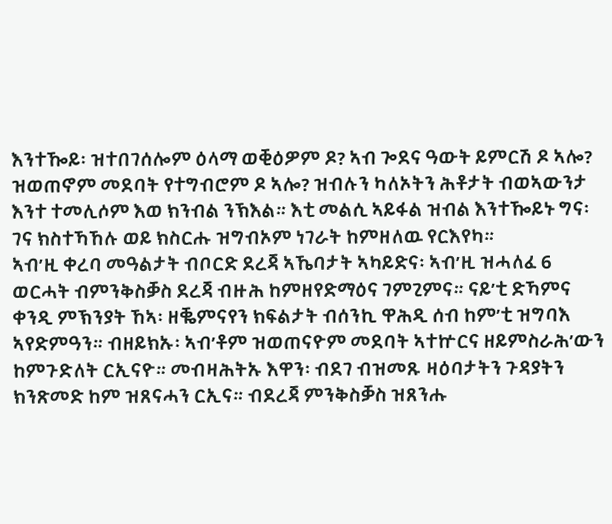እንተዀይ፡ ዝተበገሰሎም ዕላማ ወቒዕዎም ዶ? ኣብ ጐደና ዓውት ይምርሽ ዶ ኣሎ? ዝወጠኖም መደባት የተግብሮም ዶ ኣሎ? ዝብሉን ካለኦትን ሕቶታት ብወኣውንታ እንተ ተመሊሶም እወ ክንብል ንኽእል። እቲ መልሲ ኣይፋል ዝብል እንተዀይኑ ግና፡ ገና ክስተኻኸሉ ወይ ክስርሑ ዝግብኦም ነገራት ከምዘለዉ የርእየካ።
ኣብ’ዚ ቀረባ መዓልታት ብቦርድ ደረጃ ኣኼባታት ኣካይድና፡ ኣብ’ዚ ዝሓለፈ 6 ወርሓት ብምንቅስቓስ ደረጃ ብዙሕ ከምዘየድማዕና ገምጊምና። ናይ’ቲ ድኻምና ቀንዲ ምኽንያት ኸኣ፡ ዘቘምናየን ክፍልታት ብሰንኪ ዋሕዲ ሰብ ከም’ቲ ዝግባእ ኣየድምዓን። ብዘይክኡ፡ ኣብ’ቶም ዝወጠናዮም መደባት ኣተኵርና ዘይምስራሕ’ውን ከምጉድለት ርኢናዮ። መብዛሕትኡ እዋን፡ ብደገ ብዝመጹ ዛዕባታትን ጉዳያትን ክንጽመድ ከም ዝጸናሓን ርኢና። ብደረጃ ምንቅስቓስ ዝጸንሑ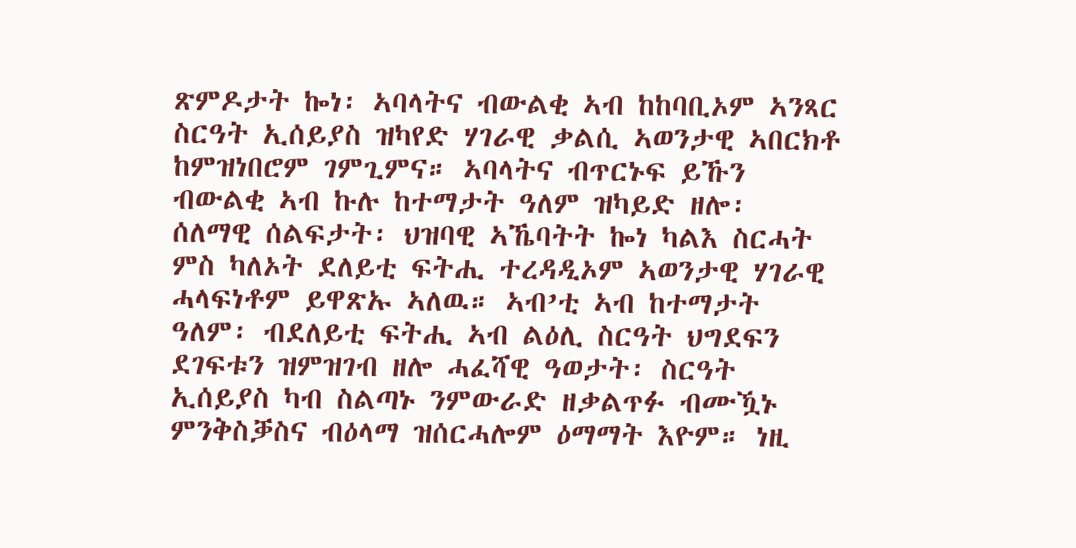ጽምዶታት ኰነ፡ ኣባላትና ብውልቂ ኣብ ከከባቢኦም ኣንጻር ስርዓት ኢሰይያስ ዝካየድ ሃገራዊ ቃልሲ ኣወንታዊ ኣበርክቶ ከምዝነበሮም ገምጊምና። ኣባላትና ብጥርኑፍ ይኹን ብውልቂ ኣብ ኩሉ ከተማታት ዓለም ዝካይድ ዘሎ፡ ሰለማዊ ሰልፍታት፡ ህዝባዊ ኣኼባትት ኰነ ካልእ ስርሓት ምስ ካለኦት ደለይቲ ፍትሒ ተረዳዲኦም ኣወንታዊ ሃገራዊ ሓላፍነቶም ይዋጽኡ ኣለዉ። ኣብ’ቲ ኣብ ከተማታት ዓለም፡ ብደለይቲ ፍትሒ ኣብ ልዕሊ ስርዓት ህግደፍን ደገፍቱን ዝምዝገብ ዘሎ ሓፈሻዊ ዓወታት፡ ስርዓት ኢሰይያስ ካብ ስልጣኑ ንምውራድ ዘቃልጥፉ ብሙዃኑ ምንቅስቓስና ብዕላማ ዝሰርሓሎም ዕማማት እዮም። ነዚ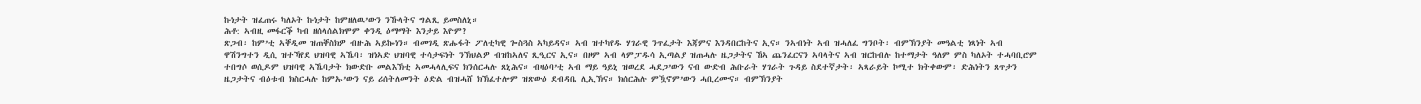ኩነታት ዝፈጠሩ ካለኦት ኩነታት ከምዘለዉ’ውን ንኹላትና ግልጺ ይመስለኒ።
ሕቶ: ኣብዚ መፋርቕ ካብ ዘሰላሰልክሞም ቀንዲ ዕማማት እንታይ እዮም?
ጽጋብ፡ ከም’ቲ ኣቐዲመ ዝጠቐስክዎ ብዙሕ ኣይኰነን። ብመገዲ ጽሑፋት ፖለቲካዊ ጐስጓስ ኣካይዳና። ኣብ ዝተካየዱ ሃገራዊ ንጥፈታት እጃምና እንዳበርከትና ኢና። ንኣብነት ኣብ ዝሓለፈ ግንቦት፡ ብምኽንያት መዓልቲ ነጻነት ኣብ ዋሽንግተን ዲሲ ዝተኻየደ ህዝባዊ ኣኼባ፡ ዝነኣድ ህዝባዊ ተሳታፍነት ንኽህልዎ ብዝከኣለና ጺዒርና ኢና። በዞም ኣብ ላምፓዱሳ ኢጣልያ ዝጠሓሉ ዜጋታትና ኸኣ ጨንፈርናን ኣባላትና ኣብ ዝርከብሉ ከተማታት ዓለም ምስ ካለኦት ተሓባቢሮም ተበግሶ ወሲዶም ህዝባዊ ኣኼባታት ክውድቡ መልእኽቲ ኣመሓላሊፍና ክንሰርሓሉ ጸኒሕና። ብዛዕባ’ቲ ኣብ ማይ ዓይኒ ዝወረደ ሓደጋ’ውን ናብ ውድብ ሕቡራት ሃገራት ጉዳይ ስደተኛታት፡ ኣጻራይት ኮሚተ ክትቀውም፡ ድሕነትን ጸጥታን ዜጋታትና ብዕቱብ ክስርሓሉ ከምኡ’ውን ናይ ሪሰትለመንት ዕድል ብዝሓሸ ክኽፈተሎም ዝጽውዕ ደብዳቤ ሊኢኽና። ክሰርሕሉ ምዃኖም’ውን ሓቢረሙና። ብምኽንያት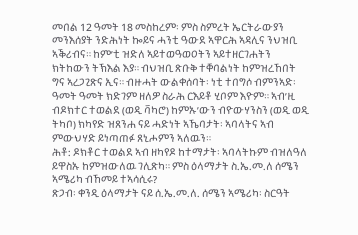መበል 12 ዓመት 18 መስከረም፡ ምስ ስምረት ኤርትራውያን መንእሰያት ንድሕነት ኰይና ሓንቲ ዓውደ ኣዋርሕ ኣዳሊና ንህዝቢ ኣቕሪብና። ከም’ቲ ዝድለ ኣይተወዓወዐትን ኣይተዘርገሐትን ክትከውን ትኽእል እያ። ብህዝቢ ጽቡቅ ተቐባልነት ከምዝረኸበት ግና ኣረጋጊጽና ኢና። ብዙሓት ውልቀሰባት፡ ነቲ ተበግሶ ብምንኣድ፡ ዓመት ዓመት ክድገም ዘለዎ ስራሕ ርእይቶ ሂቦም እዮም። ኣብ’ዚ ብዶክተር ተወልደ (ወዲ ቫካሮ) ከምኡ’ውን ብዮውሃንስን (ወዲ ወዲ ትካቦ) ክካየድ ዝጸንሐ ናይ ሓድነት ኣኼባታት፡ ኣባላትና ኣብ ምውህሃድ ይነጣጠፉ ጸኒሖምን ኣለዉን።
ሕቶ: ዶክቶር ተወልደ ኣብ ዘካየዶ ከተማታት፡ ኣባላትኩም ብዝለዓለ ይዋስኡ ከምዝውለዉ ገሊጽካ። ምስ ዕላማታት ስ.ኤ.መ.ለ ሰሜን ኣሜሪካ ብኸመይ ተኣሳሲሩ?
ጽጋብ፡ ቀንዲ ዕላማታት ናይ ሰ.ኤ.መ.ለ. ሰሜን ኣሜሪካ፡ ስርዓት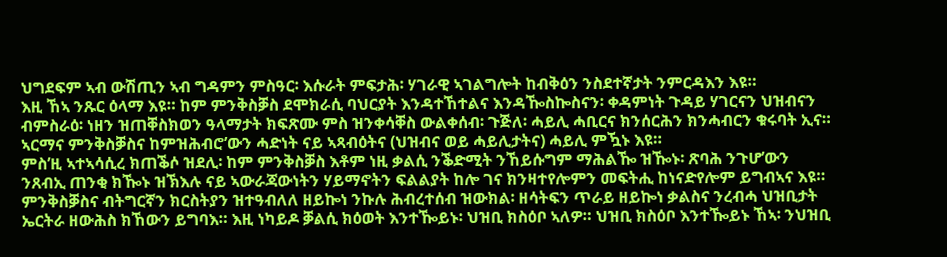ህግደፍም ኣብ ውሽጢን ኣብ ግዳምን ምስዓር፡ እሱራት ምፍታሕ፡ ሃገራዊ ኣገልግሎት ከብቅዕን ንስደተኛታት ንምርዳእን እዩ።
እዚ ኸኣ ንጹር ዕላማ እዩ። ከም ምንቅስቓስ ደሞክራሲ ባህርያት እንዳተኸተልና እንዳዀስኰስናን፡ ቀዳምነት ጉዳይ ሃገርናን ህዝብናን ብምስራዕ፡ ነዘን ዝጠቐስክወን ዓላማታት ክፍጽሙ ምስ ዝንቀሳቐስ ውልቀሰብ፡ ጉጅለ፡ ሓይሊ ሓቢርና ክንሰርሕን ክንሓብርን ቁሩባት ኢና። ኣርማና ምንቅስቓስና ከምዝሕብሮ’ውን ሓድነት ናይ ኣጻብዕትና (ህዝብና ወይ ሓይሊታትና) ሓይሊ ምዃኑ እዩ።
ምስ’ዚ ኣተኣሳሲረ ክጠቕሶ ዝደሊ፡ ከም ምንቅስቓስ እቶም ነዚ ቃልሲ ንቕድሚት ንኸይሱግም ማሕልዀ ዝዀኑ፡ ጽባሕ ንጉሆ’ውን ንጸብኢ ጠንቂ ክዀኑ ዝኽእሉ ናይ ኣውራጃውነትን ሃይማኖትን ፍልልያት ከሎ ገና ክንዛተየሎምን መፍትሒ ከነናድየሎም ይግብኣና እዩ። ምንቅስቓስና ብትግርኛን ክርስትያን ዝተዓብለለ ዘይኰነ ንኩሉ ሕብረተሰብ ዝውክል፡ ዘሳትፍን ጥራይ ዘይኰነ ቃልስና ንረብሓ ህዝቢታት ኤርትራ ዘውሕስ ክኸውን ይግባእ። እዚ ነካይዶ ቓልሲ ክዕወት እንተዀይኑ፡ ህዝቢ ክስዕቦ ኣለዎ። ህዝቢ ክስዕቦ እንተዀይኑ ኸኣ፡ ንህዝቢ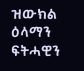ዝውክል ዕላማን ፍትሓዊን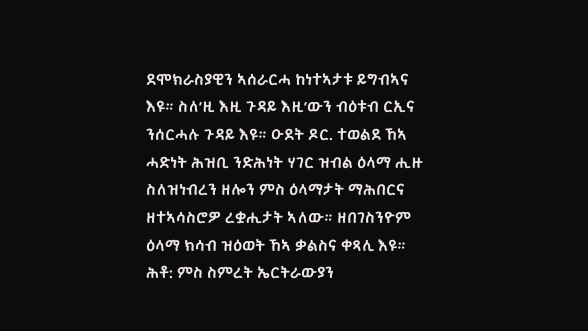ደሞክራስያዊን ኣሰራርሓ ከነተኣታቱ ይግብኣና እዩ። ስለ’ዚ እዚ ጉዳይ እዚ’ውን ብዕቱብ ርኢና ንሰርሓሉ ጉዳይ እዩ። ዑደት ዶር. ተወልደ ኸኣ ሓድነት ሕዝቢ ንድሕነት ሃገር ዝብል ዕላማ ሒዙ ስለዝነብረን ዘሎን ምስ ዕላማታት ማሕበርና ዘተኣሳስሮዎ ረቋሒታት ኣለው። ዘበገስንዮም ዕላማ ክሳብ ዝዕወት ኸኣ ቃልስና ቀጻሊ እዩ።
ሕቶ: ምስ ስምረት ኤርትራውያን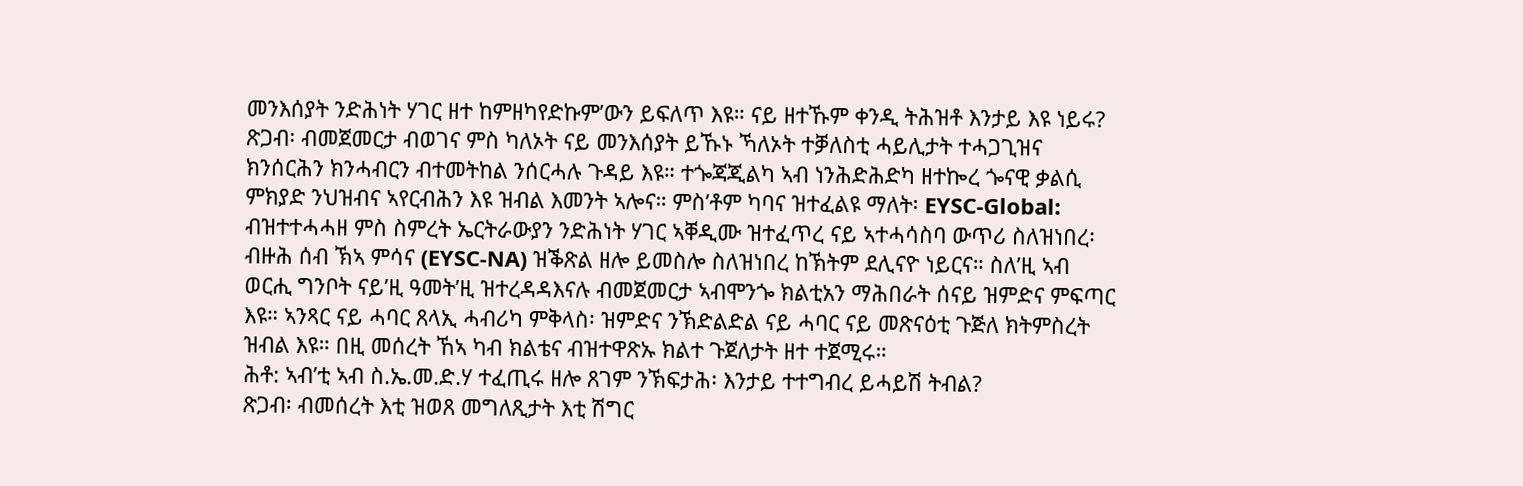መንእሰያት ንድሕነት ሃገር ዘተ ከምዘካየድኩም’ውን ይፍለጥ እዩ። ናይ ዘተኹም ቀንዲ ትሕዝቶ እንታይ እዩ ነይሩ?
ጽጋብ፡ ብመጀመርታ ብወገና ምስ ካለኦት ናይ መንእሰያት ይኹኑ ኻለኦት ተቓለስቲ ሓይሊታት ተሓጋጊዝና ክንሰርሕን ክንሓብርን ብተመትከል ንሰርሓሉ ጉዳይ እዩ። ተጐጃጂልካ ኣብ ነንሕድሕድካ ዘተኰረ ጐናዊ ቃልሲ ምክያድ ንህዝብና ኣየርብሕን እዩ ዝብል እመንት ኣሎና። ምስ’ቶም ካባና ዝተፈልዩ ማለት፡ EYSC-Global: ብዝተተሓሓዘ ምስ ስምረት ኤርትራውያን ንድሕነት ሃገር ኣቐዲሙ ዝተፈጥረ ናይ ኣተሓሳስባ ውጥሪ ስለዝነበረ፡ ብዙሕ ሰብ ኽኣ ምሳና (EYSC-NA) ዝቕጽል ዘሎ ይመስሎ ስለዝነበረ ከኽትም ደሊናዮ ነይርና። ስለ’ዚ ኣብ ወርሒ ግንቦት ናይ’ዚ ዓመት’ዚ ዝተረዳዳእናሉ ብመጀመርታ ኣብሞንጐ ክልቲአን ማሕበራት ሰናይ ዝምድና ምፍጣር እዩ። ኣንጻር ናይ ሓባር ጸላኢ ሓብሪካ ምቅላስ፡ ዝምድና ንኽድልድል ናይ ሓባር ናይ መጽናዕቲ ጉጅለ ክትምስረት ዝብል እዩ። በዚ መሰረት ኸኣ ካብ ክልቴና ብዝተዋጽኡ ክልተ ጉጀለታት ዘተ ተጀሚሩ።
ሕቶ: ኣብ’ቲ ኣብ ስ.ኤ.መ.ድ.ሃ ተፈጢሩ ዘሎ ጸገም ንኽፍታሕ፡ እንታይ ተተግብረ ይሓይሽ ትብል?
ጽጋብ፡ ብመሰረት እቲ ዝወጸ መግለጺታት እቲ ሽግር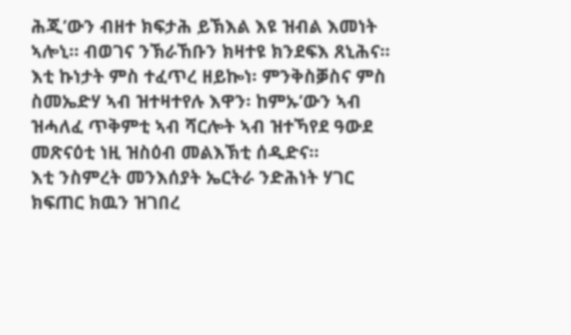ሕጂ’ውን ብዘተ ክፍታሕ ይኽእል እዩ ዝብል እመነት ኣሎኒ። ብወገና ንኽራኸቡን ክዛተዩ ክንደፍእ ጸኒሕና። እቲ ኩነታት ምስ ተፈጥረ ዘይኰነ፡ ምንቅስቓስና ምስ ስመኤድሃ ኣብ ዝተዛተየሉ እዋን፡ ከምኡ’ውን ኣብ ዝሓለፈ ጥቅምቲ ኣብ ሻርሎት ኣብ ዝተኻየደ ዓውደ መጽናዕቲ ነዚ ዝስዕብ መልእኽቲ ሰዲድና።
እቲ ንስምረት መንእሰያት ኤርትራ ንድሕነት ሃገር ክፍጠር ክዉን ዝገበረ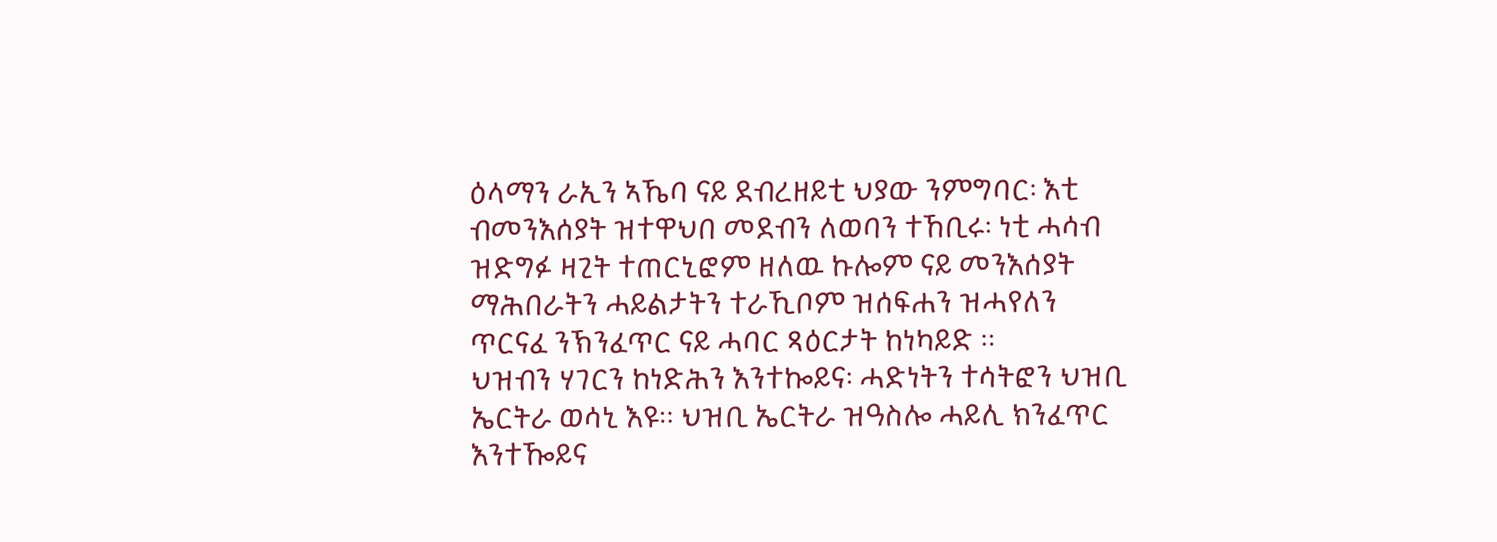ዕላማን ራኢን ኣኼባ ናይ ደብረዘይቲ ህያው ንምግባር፡ እቲ ብመንእሰያት ዝተዋህበ መደብን ለወባን ተኸቢሩ፡ ነቲ ሓሳብ ዝድግፉ ዛጊት ተጠርኒፎም ዘለዉ ኩሎም ናይ መንእሰያት ማሕበራትን ሓይልታትን ተራኺቦም ዝሰፍሐን ዝሓየለን ጥርናፈ ንኽንፈጥር ናይ ሓባር ጻዕርታት ከነካይድ ።
ህዝብን ሃገርን ከነድሕን እንተኰይና፡ ሓድነትን ተሳትፎን ህዝቢ ኤርትራ ወሳኒ እዩ። ህዝቢ ኤርትራ ዝዓስሎ ሓይሊ ክንፈጥር እንተዀይና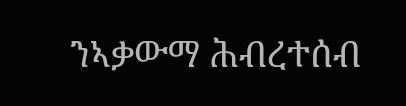ንኣቃውማ ሕብረተሰብ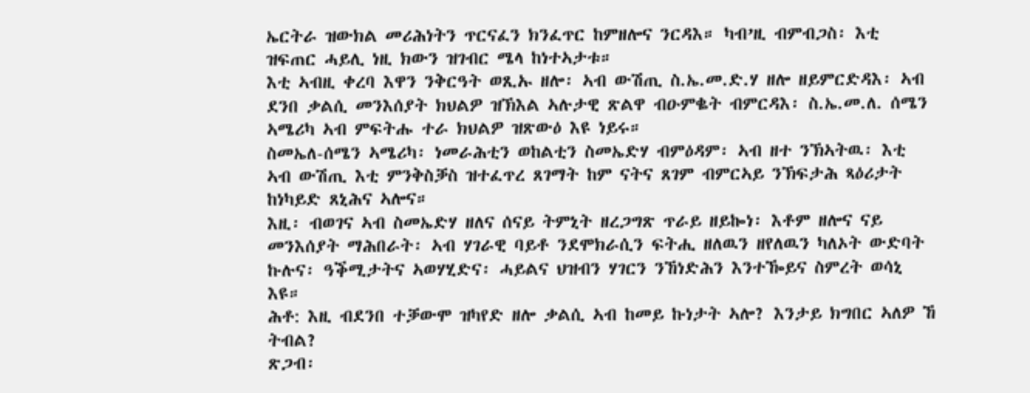ኤርትራ ዝውክል መሪሕነትን ጥርናፈን ክንፈጥር ከምዘሎና ንርዳእ። ካብ’ዚ ብምብጋስ፡ እቲ ዝፍጠር ሓይሊ ነዚ ክውን ዝገብር ሜላ ከነተኣታቱ።
እቲ ኣብዚ ቀረባ እዋን ንቅርዓት ወጺኡ ዘሎ፡ ኣብ ውሽጢ ስ.ኤ.መ.ድ.ሃ ዘሎ ዘይምርድዳእ፡ ኣብ ደንበ ቃልሲ መንእሰያት ክህልዎ ዝኽእል ኣሉታዊ ጽልዋ ብዑምቈት ብምርዳእ፡ ስ.ኤ.መ.ለ. ሰሜን ኣሜሪካ ኣብ ምፍትሑ ተራ ክህልዎ ዝጽውዕ እዩ ነይሩ።
ስመኤለ-ሰሜን ኣሜሪካ፡ ነመራሕቲን ወከልቲን ስመኤድሃ ብምዕዳም፡ ኣብ ዘተ ንኽኣትዉ፡ እቲ ኣብ ውሽጢ እቲ ምንቅስቓስ ዝተፈጥረ ጸገማት ከም ናትና ጸገም ብምርኣይ ንኽፍታሕ ጻዕሪታት ከነካይድ ጸኒሕና ኣሎና።
እዚ፡ ብወገና ኣብ ስመኤድሃ ዘለና ሰናይ ትምኒት ዘረጋግጽ ጥራይ ዘይኰነ፡ እቶም ዘሎና ናይ መንእሰያት ማሕበራት፡ ኣብ ሃገራዊ ባይቶ ንደሞክራሲን ፍትሒ ዘለዉን ዘየለዉን ካለኦት ውድባት ኩሉና፡ ዓቕሚታትና ኣወሃሂድና፡ ሓይልና ህዝብን ሃገርን ንኸነድሕን እንተዀይና ስምረት ወሳኒ እዩ።
ሕቶ: እዚ ብደንበ ተቓውሞ ዝካየድ ዘሎ ቃልሲ ኣብ ከመይ ኩነታት ኣሎ? እንታይ ክግበር ኣለዎ ኸ ትብል?
ጽጋብ፡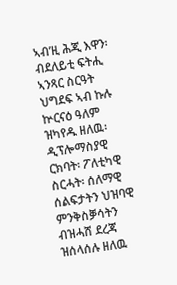ኣብ’ዚ ሕጂ እዋን፡ ብደለይቲ ፍትሒ ኣንጻር ስርዓት ህግደፍ ኣብ ኩሉ ኵርናዕ ዓለም ዝካየዱ ዘለዉ፡ ዲፕሎማስያዊ ርክባት፡ ፖለቲካዊ ስርሓት፡ ሰለማዊ ሰልፍታትን ህዝባዊ ምንቅስቓሳትን ብዝሓሸ ደረጃ ዝሰላሰሉ ዘለዉ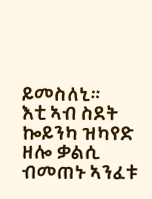ይመስለኒ።
እቲ ኣብ ስደት ኰይንካ ዝካየድ ዘሎ ቃልሲ ብመጠኑ ኣንፈቱ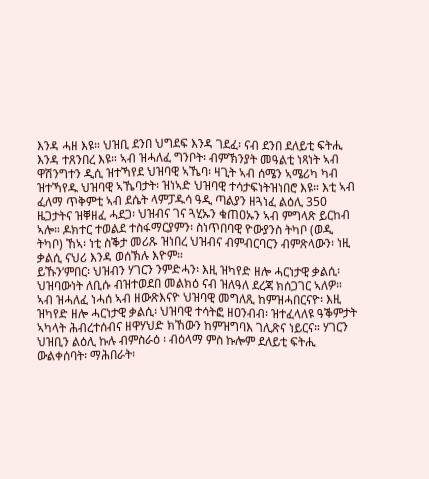እንዳ ሓዘ እዩ። ህዝቢ ደንበ ህግደፍ እንዳ ገደፈ፡ ናብ ደንበ ደለይቲ ፍትሒ እንዳ ተጸንበረ እዩ። ኣብ ዝሓለፈ ግንቦት፡ ብምኽንያት መዓልቲ ነጻነት ኣብ ዋሽንግተን ዲሲ ዝተኻየደ ህዝባዊ ኣኼባ፡ ዛጊት ኣብ ሰሜን ኣሜሪካ ካብ ዝተኻየዱ ህዝባዊ ኣኼባታት፡ ዝነኣድ ህዝባዊ ተሳታፍነትዝነበሮ እዩ። እቲ ኣብ ፈለማ ጥቅምቲ ኣብ ደሴት ላምፓዱሳ ዓዲ ጣልያን ዘጓነፈ ልዕሊ 350 ዜጋታትና ዝቐዘፈ ሓደጋ፡ ህዝብና ገና ጓሂኡን ቁጠዐኡን ኣብ ምግላጽ ይርከብ ኣሎ። ዶክተር ተወልደ ተስፋማርያምን፡ ስነጥበባዊ ዮውያንስ ትካቦ (ወዲ ትካቦ) ኸኣ፡ ነቲ ስቕታ መሪጹ ዝነበረ ህዝብና ብምብርባርን ብምጽላውን፡ ነዚ ቃልሲ ናህሪ እንዳ ወሰኽሉ እዮም።
ይኹን’ምበር፡ ህዝብን ሃገርን ንምድሓን፡ እዚ ዝካየድ ዘሎ ሓርነታዊ ቃልሲ፡ ህዝባውነት ለቢሱ ብዝተወደበ መልክዕ ናብ ዝለዓለ ደረጃ ክሰጋገር ኣለዎ።
ኣብ ዝሓለፈ ነሓሰ ኣብ ዘውጽእናዮ ህዝባዊ መግለጺ ከምዝሓበርናዮ፡ እዚ ዝካየድ ዘሎ ሓርነታዊ ቃልሲ፡ ህዝባዊ ተሳትፎ ዘዐንብብ፡ ዝተፈላለዩ ዓቕምታት ኣካላት ሕብረተሰብና ዘዋሃህድ ክኸውን ከምዝግባእ ገሊጽና ነይርና። ሃገርን ህዝቢን ልዕሊ ኩሉ ብምስራዕ ፡ ብዕላማ ምስ ኩሎም ደለይቲ ፍትሒ ውልቀሰባት፡ ማሕበራት፡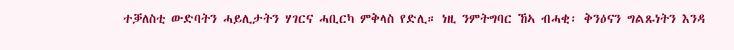ተቓለስቲ ውድባትን ሓይሊታትን ሃገርና ሓቢርካ ምቅላስ የድሊ። ነዚ ንምትግባር ኸኣ ብሓቂ፡ ቅንዕናን ግልጹነትን እንዳ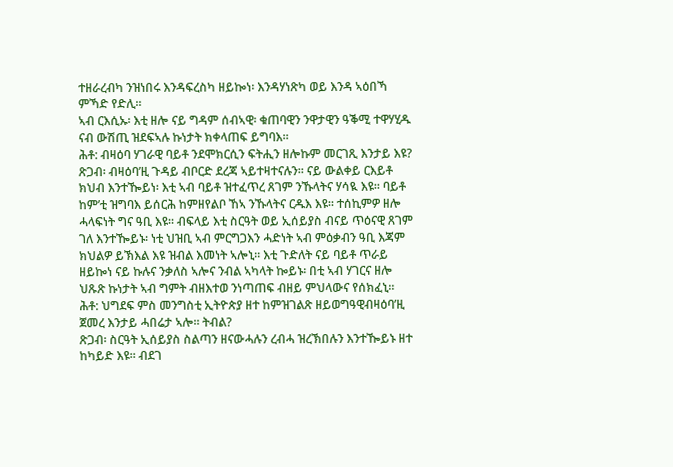ተዘራረብካ ንዝነበሩ እንዳፍረስካ ዘይኰነ፡ እንዳሃነጽካ ወይ እንዳ ኣዕበኻ ምኻድ የድሊ።
ኣብ ርእሲኡ፡ እቲ ዘሎ ናይ ግዳም ሰብኣዊ፡ ቁጠባዊን ንዋታዊን ዓቕሚ ተዋሃሂዱ ናብ ውሽጢ ዝደፍኣሉ ኩነታት ክቀላጠፍ ይግባእ።
ሕቶ: ብዛዕባ ሃገራዊ ባይቶ ንደሞክርሲን ፍትሒን ዘሎኩም መርገጺ እንታይ እዩ?
ጽጋብ፡ ብዛዕባ’ዚ ጉዳይ ብቦርድ ደረጃ ኣይተዛተናሉን። ናይ ውልቀይ ርእይቶ ክህብ እንተዀይነ፡ እቲ ኣብ ባይቶ ዝተፈጥረ ጸገም ንኹላትና ሃሳዪ እዩ። ባይቶ ከም’ቲ ዝግባእ ይሰርሕ ከምዘየልቦ ኸኣ ንኹላትና ርዱእ እዩ። ተሰኪምዎ ዘሎ ሓላፍነት ግና ዓቢ እዩ። ብፍላይ እቲ ስርዓት ወይ ኢሰይያስ ብናይ ጥዕናዊ ጸገም ገለ እንተዀይኑ፡ ነቲ ህዝቢ ኣብ ምርግጋእን ሓድነት ኣብ ምዕቃብን ዓቢ እጃም ክህልዎ ይኽእል እዩ ዝብል እመነት ኣሎኒ። እቲ ጉድለት ናይ ባይቶ ጥራይ ዘይኰነ ናይ ኩሉና ንቃለስ ኣሎና ንብል ኣካላት ኰይኑ፡ በቲ ኣብ ሃገርና ዘሎ ህጹጽ ኩነታት ኣብ ግምት ብዘእተወ ንነጣጠፍ ብዘይ ምህላውና የሰክፈኒ።
ሕቶ: ህግደፍ ምስ መንግስቲ ኢትዮጵያ ዘተ ከምዝገልጽ ዘይወግዓዊብዛዕባ’ዚ ጀመረ እንታይ ሓበሬታ ኣሎ። ትብል?
ጽጋብ፡ ስርዓት ኢሰይያስ ስልጣን ዘናውሓሉን ረብሓ ዝረኽበሉን እንተዀይኑ ዘተ ከካይድ እዩ። ብደገ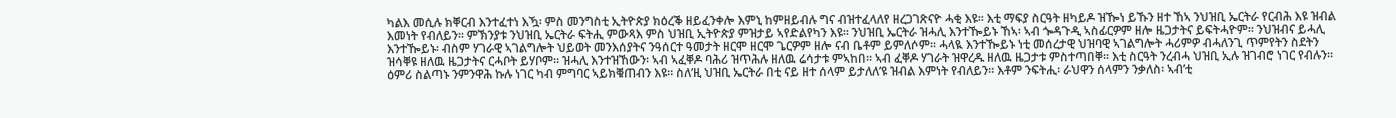ካልእ መሲሉ ክቐርብ እንተፈተነ እዃ፡ ምስ መንግስቲ ኢትዮጵያ ክዕረቕ ዘይፈንቀሎ እምኒ ከምዘይብሉ ግና ብዝተፈላለየ ዘረጋገጽናዮ ሓቂ እዩ። እቲ ማፍያ ስርዓት ዘካይዶ ዝዀነ ይኹን ዘተ ኸኣ ንህዝቢ ኤርትራ የርብሕ እዩ ዝብል እመነት የብለይን። ምኽንያቱ ንህዝቢ ኤርትራ ፍትሒ ምውጻእ ምስ ህዝቢ ኢትዮጵያ ምዝታይ ኣየድልየካን እዩ። ንህዝቢ ኤርትራ ዝሓሊ እንተዀይኑ ኸኣ፡ ኣብ ጐዳጉዲ ኣስፊርዎም ዘሎ ዜጋታትና ይፍትሓዮም። ንህዝብና ይሓሊ እንተዀይኑ፡ ብስም ሃገራዊ ኣገልግሎት ህይወት መንእሰያትና ንዓሰርተ ዓመታት ዘርሞ ዘርሞ ጌርዎም ዘሎ ናብ ቤቶም ይምለሶም። ሓላዪ እንተዀይኑ ነቲ መሰረታዊ ህዝባዊ ኣገልግሎት ሓሪምዎ ብሓለንጊ ጥምየትን ስደትን ዝሳቐዩ ዘለዉ ዜጋታትና ርሓቦት ይሃቦም። ዝሓሊ እንተዝኸውን፡ ኣብ ኣፈቐዶ ባሕሪ ዝጥሕሉ ዘለዉ ሬሳታቱ ምኣከበ። ኣብ ፈቐዶ ሃገራት ዝዋረዱ ዘለዉ ዜጋታቱ ምስተጣበቐ። እቲ ስርዓት ንረብሓ ህዝቢ ኢሉ ዝገብሮ ነገር የብሉን። ዕምሪ ስልጣኑ ንምንዋሕ ኩሉ ነገር ካብ ምግባር ኣይክቑጠብን እዩ። ስለ’ዚ ህዝቢ ኤርትራ በቲ ናይ ዘተ ሰላም ይታለለ’ዩ ዝብል እምነት የብለይን። እቶም ንፍትሒ፡ ራህዋን ሰላምን ንቃለስ፡ ኣብ’ቲ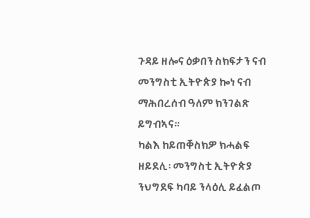ጉዳይ ዘሎና ዕቃበን ስክፍታን ናብ መንግስቲ ኢትዮጵያ ኰነ ናብ ማሕበረሰብ ዓለም ክንገልጽ ይግብኣና።
ካልእ ከይጠቐስክዎ ክሓልፍ ዘይደሊ፡ መንግስቲ ኢትዮጵያ ንህግደፍ ካባይ ንላዕሊ ይፈልጦ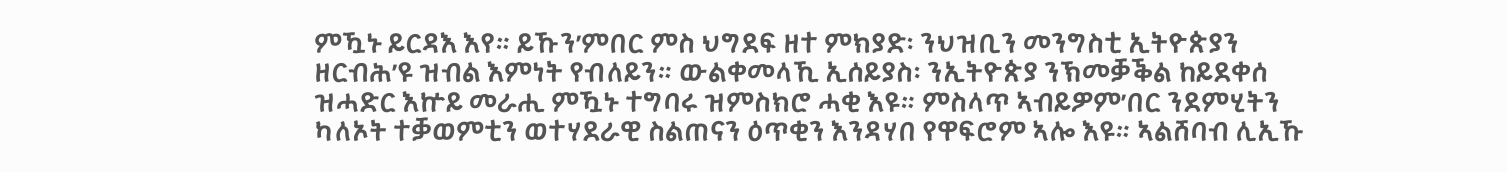ምዃኑ ይርዳእ እየ። ይኹን’ምበር ምስ ህግደፍ ዘተ ምክያድ፡ ንህዝቢን መንግስቲ ኢትዮጵያን ዘርብሕ’ዩ ዝብል እምነት የብለይን። ውልቀመላኺ ኢሰይያስ፡ ንኢትዮጵያ ንኽመቓቕል ከይደቀሰ ዝሓድር እኵይ መራሒ ምዃኑ ተግባሩ ዝምስክሮ ሓቂ እዩ። ምስላጥ ኣብይዎም’በር ንደምሂትን ካለኦት ተቓወምቲን ወተሃደራዊ ስልጠናን ዕጥቂን እንዳሃበ የዋፍሮም ኣሎ እዩ። ኣልሸባብ ሊኢኹ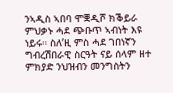ንኣዲስ ኣበባ ሞቛዲሾ ክቕይራ ምህቃኑ ሓደ ጭቡጥ ኣብነት እዩ ነይሩ። ስለ’ዚ ምስ ሓደ ገበነኛን ግብረሽበራዊ ስርዓት ናይ ሰላም ዘተ ምክያድ ንህዝብን መንግስትን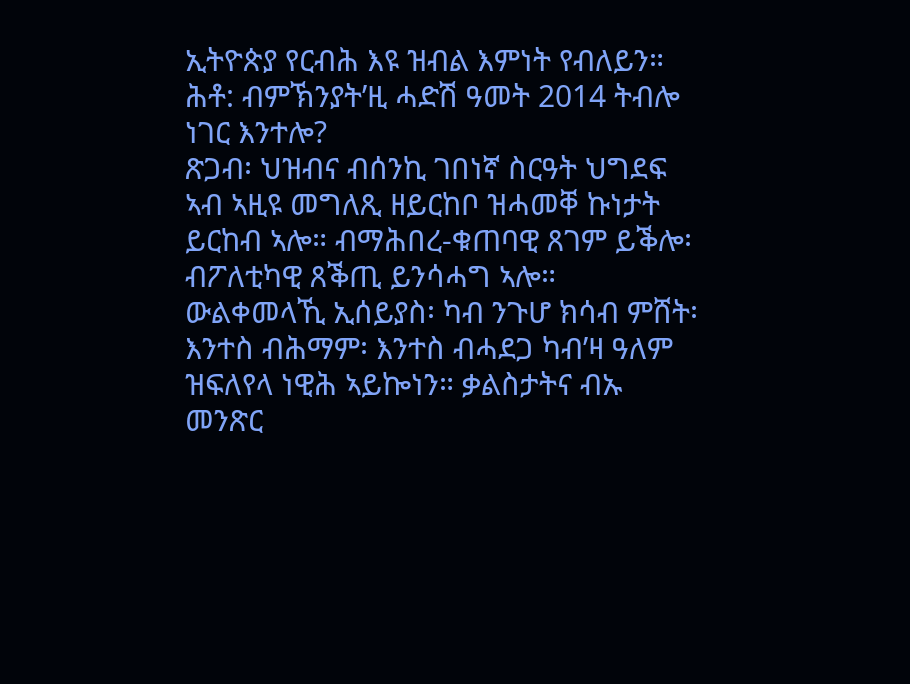ኢትዮጵያ የርብሕ እዩ ዝብል እምነት የብለይን።
ሕቶ: ብምኽንያት’ዚ ሓድሽ ዓመት 2014 ትብሎ ነገር እንተሎ?
ጽጋብ፡ ህዝብና ብሰንኪ ገበነኛ ስርዓት ህግደፍ ኣብ ኣዚዩ መግለጺ ዘይርከቦ ዝሓመቐ ኩነታት ይርከብ ኣሎ። ብማሕበረ-ቁጠባዊ ጸገም ይቕሎ፡ ብፖለቲካዊ ጸቕጢ ይንሳሓግ ኣሎ። ውልቀመላኺ ኢሰይያስ፡ ካብ ንጉሆ ክሳብ ምሸት፡ እንተስ ብሕማም፡ እንተስ ብሓደጋ ካብ’ዛ ዓለም ዝፍለየላ ነዊሕ ኣይኰነን። ቃልስታትና ብኡ መንጽር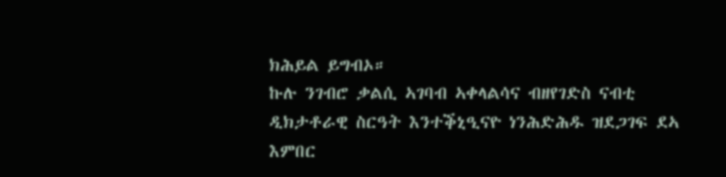ክሕይል ይግብኦ።
ኩሉ ንገብሮ ቃልሲ ኣገባብ ኣቀላልሳና ብዘየገድስ ናብቲ ዲክታቶራዊ ስርዓት እንተቕኒዒናዮ ነንሕድሕዱ ዝደጋገፍ ደኣ እምበር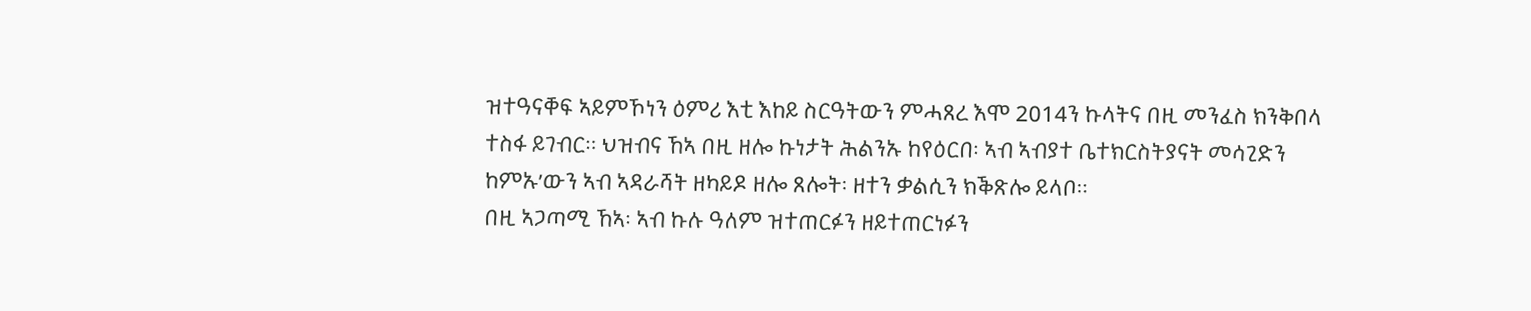ዝተዓናቐፍ ኣይምኾነን ዕምሪ እቲ እከይ ስርዓትውን ምሓጸረ እሞ 2014ን ኩላትና በዚ መንፈስ ክንቅበላ ተስፋ ይገብር። ህዝብና ኸኣ በዚ ዘሎ ኩነታት ሕልንኡ ከየዕርበ፡ ኣብ ኣብያተ ቤተክርስትያናት መሳጊድን ከምኡ’ውን ኣብ ኣዳራሻት ዘካይዶ ዘሎ ጸሎት፡ ዘተን ቃልሲን ክቕጽሎ ይላቦ።
በዚ ኣጋጣሚ ኸኣ፡ ኣብ ኩሉ ዓለም ዝተጠርፉን ዘይተጠርነፉን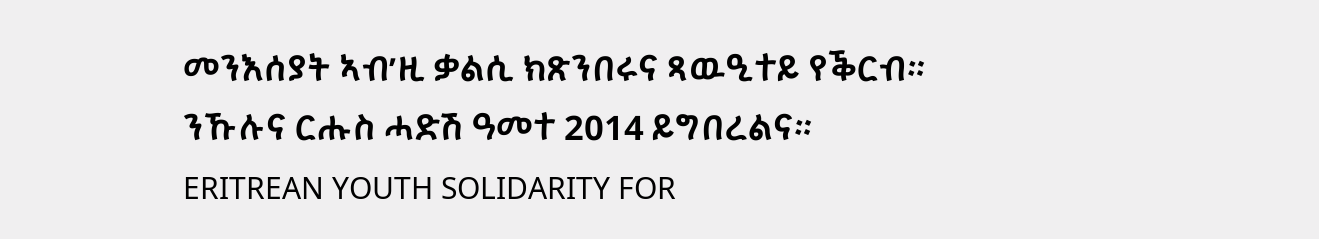መንእሰያት ኣብ’ዚ ቃልሲ ክጽንበሩና ጻዉዒተይ የቕርብ። ንኹሉና ርሑስ ሓድሽ ዓመተ 2014 ይግበረልና።
ERITREAN YOUTH SOLIDARITY FOR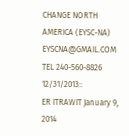CHANGE NORTH AMERICA (EYSC-NA)
EYSCNA@GMAIL.COM TEL 240-560-8826
12/31/2013::
ER ITRAWIT January 9, 2014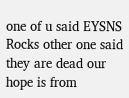one of u said EYSNS Rocks other one said they are dead our hope is from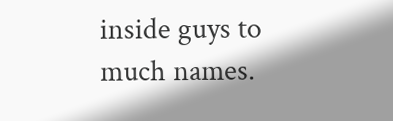inside guys to much names.